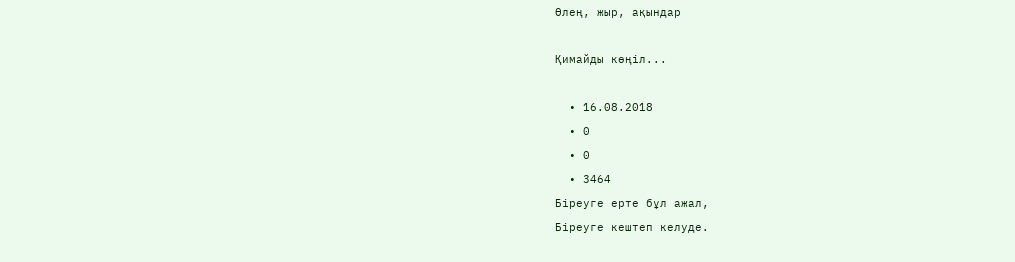Өлең, жыр, ақындар

Қимайды көңіл...

  • 16.08.2018
  • 0
  • 0
  • 3464
Біреуге ерте бұл ажал,
Біреуге кештеп келуде.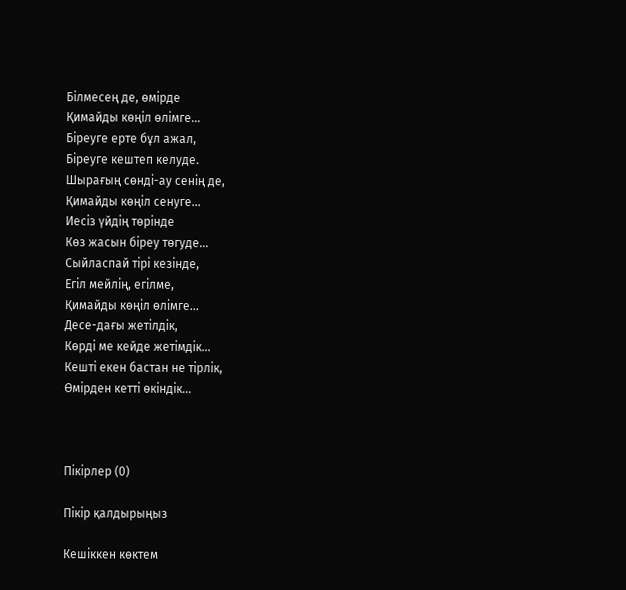Білмесең де, өмірде
Қимайды көңіл өлімге...
Біреуге ерте бұл ажал,
Біреуге кештеп келуде.
Шырағың сөнді-ау сенің де,
Қимайды көңіл сенуге...
Иесіз үйдің төрінде
Көз жасын біреу төгуде...
Сыйласпай тірі кезінде,
Егіл мейлің, егілме,
Қимайды көңіл өлімге...
Десе-дағы жетілдік,
Көрді ме кейде жетімдік...
Кешті екен бастан не тірлік,
Өмірден кетті өкіндік...



Пікірлер (0)

Пікір қалдырыңыз

Кешіккен көктем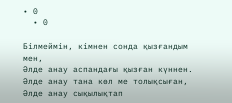• 0
  • 0

Білмеймін, кімнен сонда қызғандым мен,
Әлде анау аспандағы қызған күннен.
Әлде анау тана көл ме толықсыған,
Әлде анау сықылықтап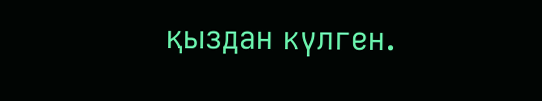қыздан күлген.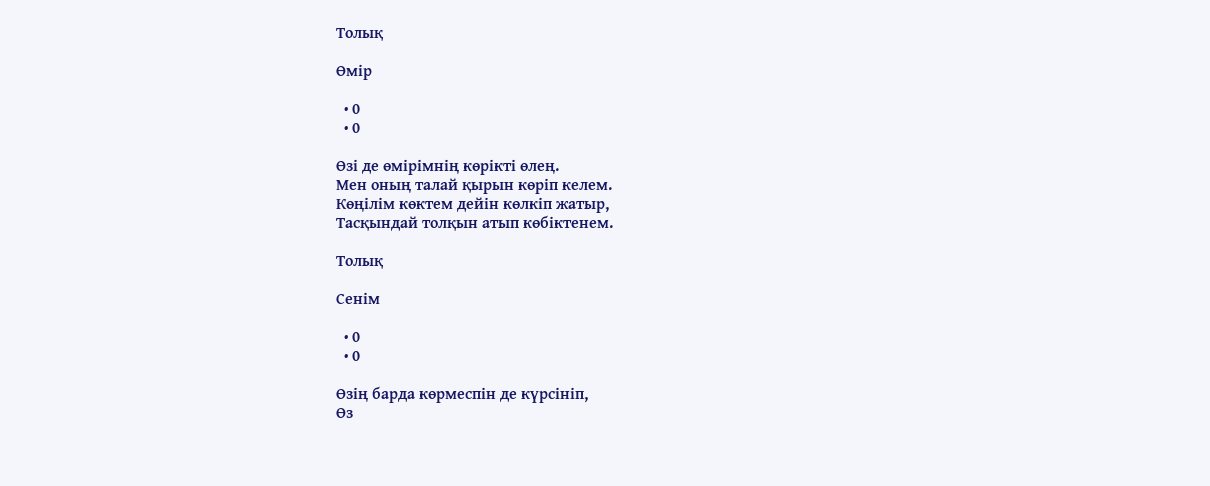Толық

Өмір

  • 0
  • 0

Өзі де өмірімнің көрікті өлең.
Мен оның талай қырын көріп келем.
Көңілім көктем дейін көлкіп жатыр,
Тасқындай толқын атып көбіктенем.

Толық

Сенім

  • 0
  • 0

Өзің барда көрмеспін де күрсініп,
Өз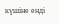күшіне енді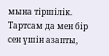мына тіршілік.
Тартсам да мен бір сен үшін азапты,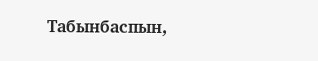Табынбаспын,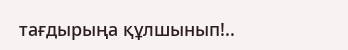тағдырыңа құлшынып!..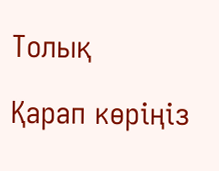Толық

Қарап көріңіз